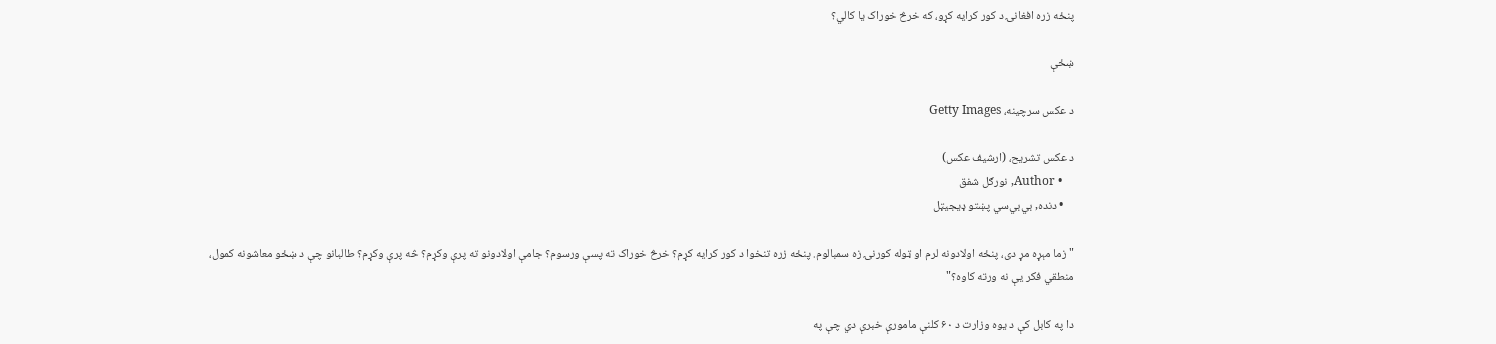پنځه زره افغانۍ د کور کرایه کړو، که خرڅ خوراک یا کالي؟

ښځې

د عکس سرچینه، Getty Images

د عکس تشریح، (ارشیف عکس)
    • Author, نورګل شفق
    • دنده, بي‌بي‌سي پښتو ډيجيټل

"زما مېړه مړ دی، پنځه اولادونه لرم او ټوله کورنۍ زه سمبالوم. پنځه زره تنخوا د کور کرایه کړم؟ خرڅ خوراک ته پسې ورسوم؟ جامې اولادونو ته پرې وکړم؟ څه پرې وکړم؟ طالبانو چې د ښځو معاشونه کمول، منطقي فکر یې نه ورته کاوه؟"

دا په کابل کې د یوه وزارت د ۶۰ کلنې مامورې خبرې دي چې په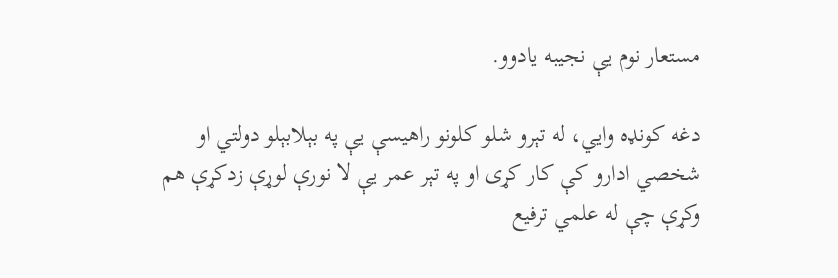مستعار نوم یې نجیبه یادوو.

دغه کونډه وايي، له تېرو شلو کلونو راهیسې یې په بېلابېلو دولتي او شخصي ادارو کې کار کړی او په تېر عمر یې لا نورې لوړې زدکړې هم وکړې چې له علمي ترفیع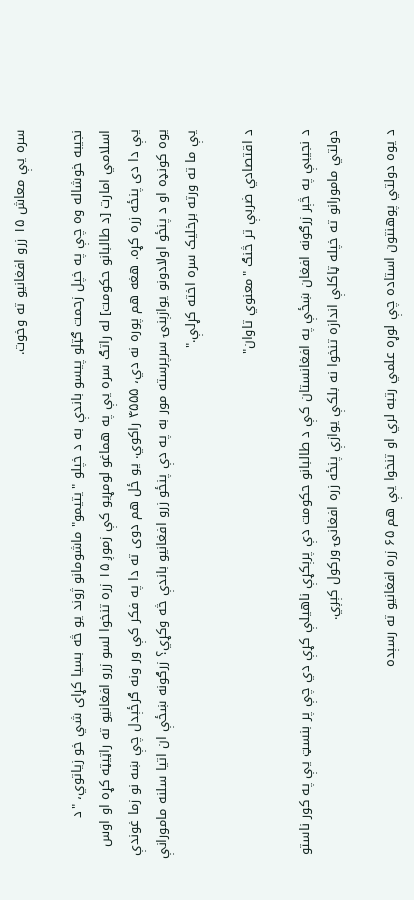سره یې معاش ۱۵ زرو افغانیو ته وخوت.

نجیبه خوشاله وه چې په خپل زحمت ګټلو پیسو باندې به د خپلو "یتیمو" ماشومانو ژوند یو څه بسیا کړای شي خو زیاتوي، "د اسلامي امارت [د طالبانو حکومت] له راتګ سره یې په هماغو لومړیو کې زموږ ۱۵ زره تنخوا لسو زرو افغانیو ته راټيټه کړه او اوس یې دا دی پنځه زره کړه. هغه هم پوره نه دي، ۴۵۵۵ راکوي. یو ځل هم دوی ته دا په فکر کې ور ونه ګرځېدل چې ښه نو زما غوندې یوه کونډه او د پنځو اولادونو یوازېنۍ سرپرسته مور به په دې پنځو زرو افغانیو باندې څه وکړي؟ زرګونه ښځې ان اتیا سلنه مامورانې یې ما ته ورته برخلیک سره اخته کړلې."

د اقتصادي ضربې تر څنګ "معنوي تاوان"

د نجیبې په څېر زرګونه افغان ښځې په افغانستان کې د طالبانو حکومت دې پرېکړې ناهیلې کړې دي چې پر بنسټ یې په کور ناستو دولتي مامورانو ته خپله ټاکلې اندازه تنخوا نه بلکې یوازې پنځه زره افغانۍ ورکول کېږي.

د یوه دولتي پوهنتون استاده چې لوړه علمي‌ رتبه لري او تنخوا یې هم ۶۵ زره افغانیو ته رسېده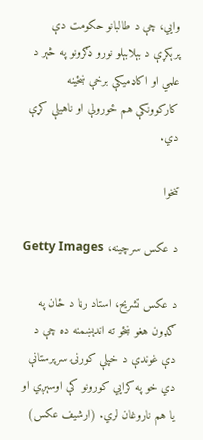وايي، چې د طالبانو حکومت دې پرېکړې د بېلابېلو نورو ډګرونو په څېر د علمي‌ او اکاډمیکې برخې ښځينه کارکوونکې هم ځورولې او ناهیلې کړې دي.

تنخوا

د عکس سرچینه، Getty Images

د عکس تشریح، استاد رڼا د ځان په ګډون هغو ښځو ته اندېښمنه ده چې د دې غوندې د خپلې کورنۍ سرپرستانې دي خو په کرایي کورونو کې اوسېږي او یا هم ناروغان لري. (ارشیف عکس)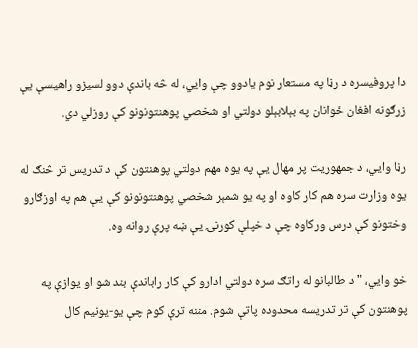دا پروفیسره د رڼا په مستعار نوم یادوو چې وايي، له څه باندې دوو لسیزو راهیسې یې زرګونه افغان ځوانان په بېلابېلو دولتي او شخصي پوهنتونونو کې روزلي دي.

رڼا وايي،‌ د جمهوریت پر مهال یې په یوه مهم دولتي پوهنتون کې د تدریس تر څنګ له یوه وزارت سره هم کار کاوه او په یو شمېر شخصي پوهنتونونو کې یې هم په اوزګارو وختونو کې درس ورکاوه چې د خپلې کورنۍ یې ښه پرې روانه وه.

خو وايي، "د طالبانو له راتګ سره دولتي ادارو کې کار راباندې بند شو او یوازې په پوهنتون کې تر تدریسه محدوده پاتې شوم. مننه ترې کوم چې یو-یونیم کال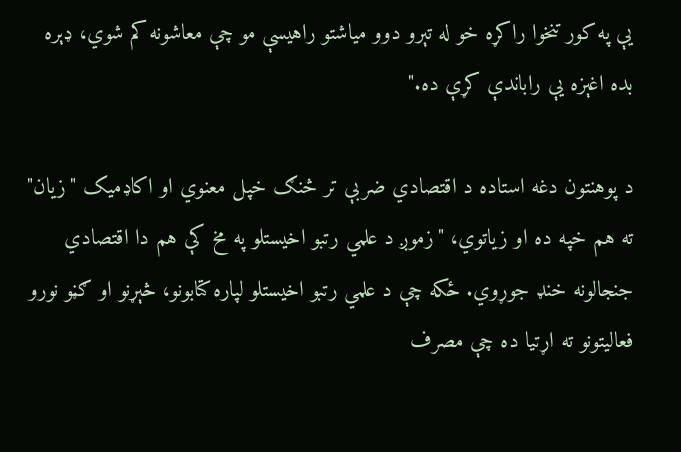یې په کور تنخوا راکړه خو له تېرو دوو میاشتو راهیسې مو چې معاشونه کم شوي، ډېره بده اغېزه یې راباندې کړې ده."

د پوهنتون دغه استاده د اقتصادي ضربې تر څنګ خپل معنوي او اکاډمیک "زیان" ته هم خپه ده او زیاتوي، "زموږ د علمي رتبو اخیستلو په مخ کې هم دا اقتصادي جنجالونه خنډ جوړوي. ځکه چې د علمي‌ رتبو اخیستلو لپاره کتابونو، څېړنو او ګڼو نورو فعالیتونو ته اړتیا ده چې مصرف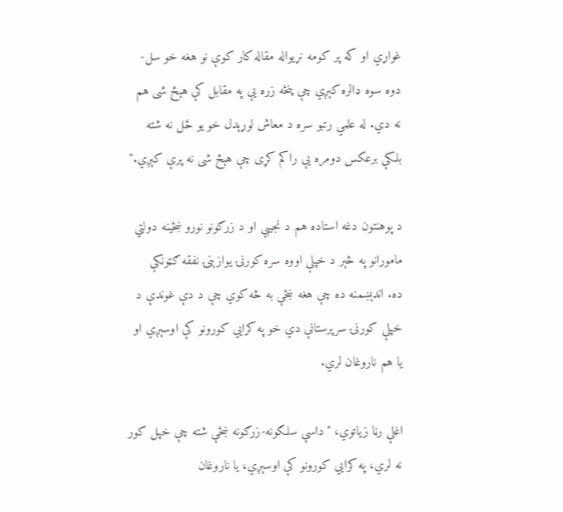غواړي او که پر کومه نړیواله مقاله کار کوې نو هغه خو سل-دوه سوه ډالره کېږي چې پنځه زره یې په مقابل کې هېڅ شی هم نه دي. له علمي رتبو سره د معاش لوړېدل خو یو ځل نه شته بلکې برعکس دومره یې راکم کړی چې هېڅ شی نه پرې کېږي."

د پوهنتون دغه استاده هم د نجیبې او د زرګونو نورو ښځينه دولتي مامورانو په څېر د خپلې اووه سره کورنۍ یوازېنۍ نفقه ګټونکې ده. اندېښمنه ده چې هغه ښځې به څه کوي چې د دې غوندې د خپلې کورنۍ سرپرستانې دي خو په کرایي کورونو کې اوسېږي او یا هم ناروغان لري.

اغلې رڼا زیاتوي، "داسې سلګونه-زرګونه ښځې شته چې خپل کور نه لري، په کرایي کورونو کې اوسېږي، یا ناروغان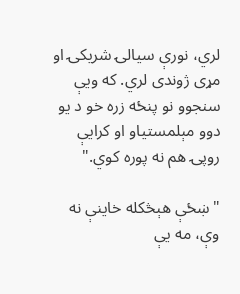لري،‌ نورې سیالۍ شریکۍ او مړی ژوندی لري. که ویې سنجوو نو پنځه زره خو د یو دوو مېلمستیاو او کرایې روپۍ هم نه پوره کوي."

"ښځې هېڅکله خاینې نه وې، مه یې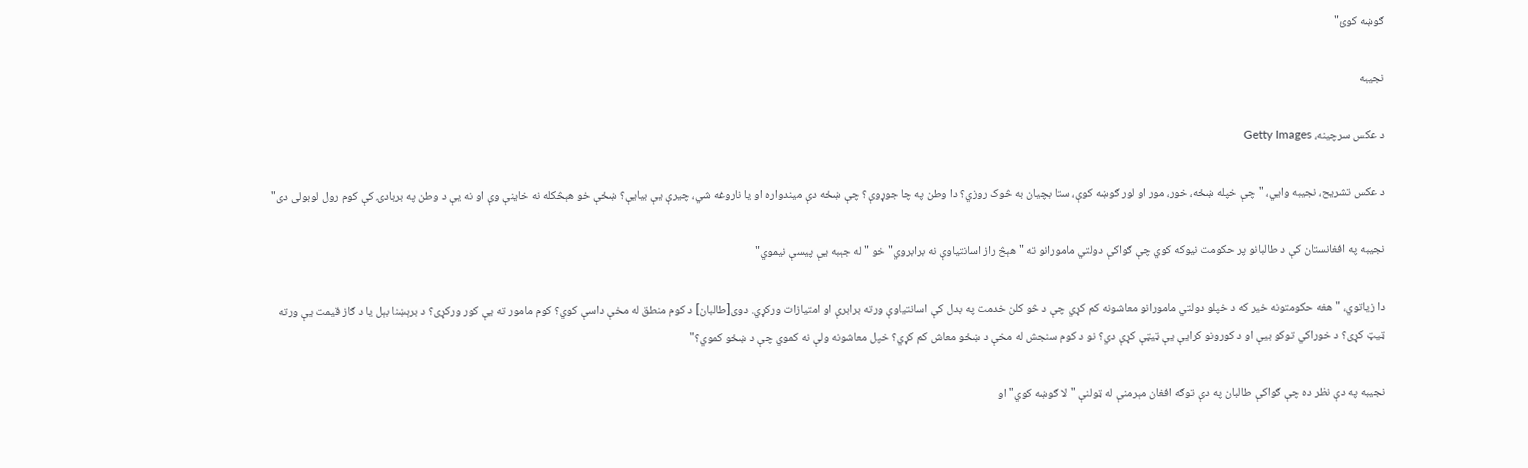ګوښه کوئ"

نجیبه

د عکس سرچینه، Getty Images

د عکس تشریح، نجیبه وايي، "چې خپله ښځه، خور، مور او لور ګوښه کوې، ستا بچیان به څوک روزي؟ دا وطن په چا جوړوې؟ چې ښځه دې میندواره او یا ناروغه شي، چیرې یې بیایې؟ ښځې خو هېڅکله نه خاینې وې او نه یې د وطن په بربادۍ کې کوم رول لوبولی دی"

نجیبه په افغانستان کې د طالبانو پر حکومت نیوکه کوي چې ګواکې دولتي مامورانو ته "هېڅ راز اسانتیاوې نه برابروي" خو "له جېبه یې پیسې نیموي"

دا زیاتوي، "هغه حکومتونه خیر که د خپلو دولتي مامورانو معاشونه کم کړي چې د څو کلن خدمت په بدل کې اسانتیاوې ورته برابرې او امتیازات ورکړي. دوی[طالبان] د کوم منطق له مخې داسې کوي؟ کوم مامور ته یې کور ورکړی؟ د برېښنا بېل یا د ګاز قیمت یې ورته ټيټ کړی؟ د خوراکي توکو بیې او د کورونو کرایې یې ټيټې کړې دي؟ نو د کوم سنجش له مخې د ښځو معاش کم کړي؟ خپل معاشونه ولې نه کموي چې د ښځو کموي؟"

نجیبه په دې نظر ده چې ګواکې طالبان په دې توګه افغان مېرمنې له ټولنې "لا ګوښه کوي" او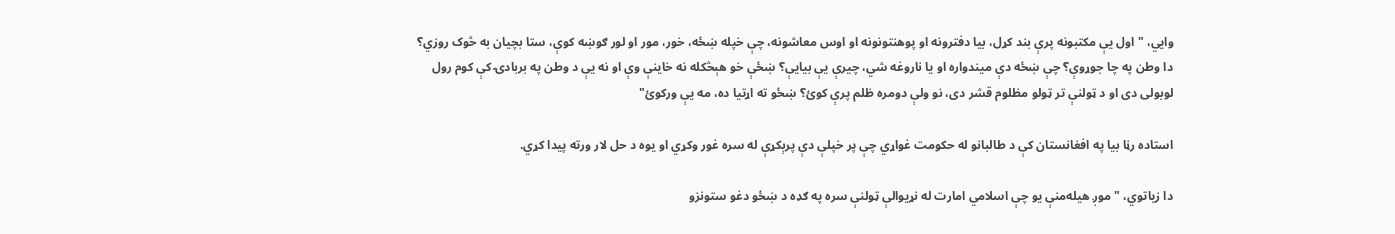وايي، "اول یې مکتبونه پرې بند کړل، بیا دفترونه او پوهنتونونه او اوس معاشونه، چې خپله ښځه، خور، مور او لور ګوښه کوې، ستا بچیان به څوک روزي؟ دا وطن په چا جوړوې؟ چې ښځه دې میندواره او یا ناروغه شي، چیرې یې بیایې؟ ښځې خو هېڅکله نه خاینې وې او نه یې د وطن په بربادۍ کې کوم رول لوبولی دی او د ټولنې تر ټولو مظلوم قشر دی، نو ولې دومره ظلم پرې کوئ؟ ښځو ته اړتیا ده، مه یې ورکوئ"

استاده رڼا بیا په افغانستان کې د طالبانو له حکومت غواړي چې پر خپلې دې پرېکړې له سره غور وکړي او یوه د حل لار ورته پیدا کړي.

دا زیاتوي، "موږ هیله‌منې یو چې اسلامي امارت له نړیوالې ټولنې سره په ګډه د ښځو دغو ستونزو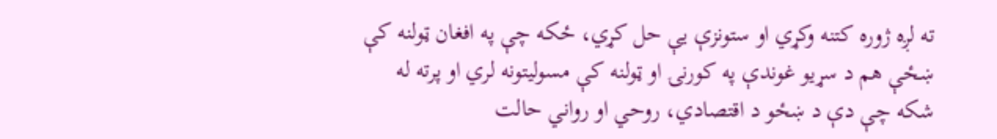ته لږه ژوره کتنه وکړي او ستونزې یې حل کړي، ځکه چې په افغان ټولنه کې ښځې هم د سړیو غوندې په کورنۍ او ټولنه کې مسولیتونه لري او پرته له شکه چې دې د ښځو د اقتصادي، روحي او رواني حالت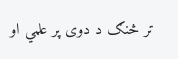تر څنګ د دوی پر علمي او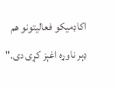اکاډمیکو فعالیتونو هم ډېر ناوړه اغېز کړی دی."